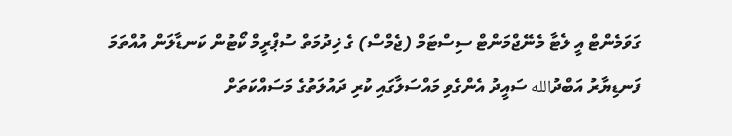ގަވަމެންޓް އީ ލެޓާ މެނޭޖްމަންޓް ސިސްޓަމް (ޖެމްސް) ގެ ޚިދުމަތް ސުޕްރީމް ކޯޓުން ކަނޑާލަން އުއްތަމަ ފަނޑިޔާރު އަބްދުالله ސައީދު އެންގެވި މައްސަލާގައި ކުރި ދައުލަތުގެ މަސައްކަތަށް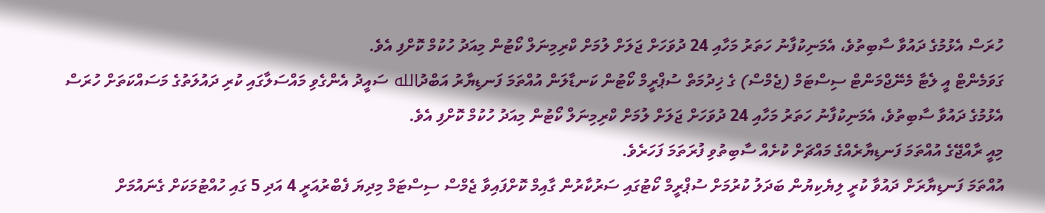ހުރަސް އެޅުމުގެ ދައުވާ ސާބިތުވެ، އެމަނިކުފާނު ހަތަރު މަހާއި 24 ދުވަހަށް ޖަލަށް ލުމަށް ކްރިމިނަލް ކޯޓުން މިއަދު ހުކުމް ކޮށްފި އެވެ.
ގަވަމެންޓް އީ ލެޓާ މެނޭޖްމަންޓް ސިސްޓަމް (ޖެމްސް) ގެ ޚިދުމަތް ސުޕްރީމް ކޯޓުން ކަނޑާލަން އުއްތަމަ ފަނޑިޔާރު އަބްދުالله ސައީދު އެންގެވި މައްސަލާގައި ކުރި ދައުލަތުގެ މަސައްކަތަށް ހުރަސް އެޅުމުގެ ދައުވާ ސާބިތުވެ، އެމަނިކުފާނު ހަތަރު މަހާއި 24 ދުވަހަށް ޖަލަށް ލުމަށް ކްރިމިނަލް ކޯޓުން މިއަދު ހުކުމް ކޮށްފި އެވެ.
މިއީ ރާއްޖޭގެ އުއްތަމަ ފަނޑިޔާރެއްގެ މައްޗަށް ކުށެއް ސާބިތުވި ފުރަތަމަ ފަހަރެވެ.
އުއްތަމަ ފަނޑިޔާރަށް ދައުވާ ކުރީ ލިޔެކިޔުން ބަދަލު ކުރުމަށް ސުޕްރީމް ކޯޓުގައި ސަރުކާރުން ގާއިމް ކޮށްފައިވާ ޖެމްސް ސިސްޓަމް މިދިޔަ ފެބްރުއަރީ 4 އަދި 5 ގައި ހުއްޓުމަކަށް ގެނައުމަށް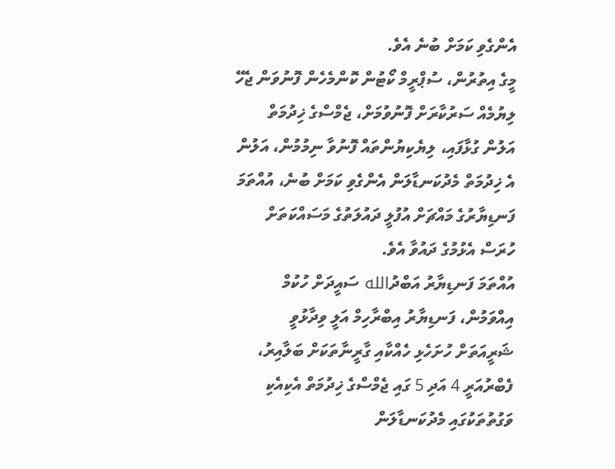އެންގެވި ކަމަށް ބުނެ އެވެ.
މީގެ އިތުރުން، ސުޕްރީމް ކޯޓުން ކޮންމެހެން ފޮނުވަން ޖެހޭ ލިޔުމެއް ސަރުކާރަށް ފޮނުވުމަށް، ޖެމްސްގެ ޚިދުމަތް އަލުން ގުޅާފައި، ލިޔެކިޔުންތައް ފޮނުވާ ނިމުމުން، އަލުން އެ ޚިދުމަތް މެދުކަނޑާލަން އެންގެވި ކަމަށް ބުނެ، އުއްތަމަ ފަނޑިޔާރުގެ މައްޗަށް އުފުލީ ދައުލަތުގެ މަސައްކަތަށް ހުރަސް އެޅުމުގެ ދައުވާ އެވެ.
އުއްތަމަ ފަނޑިޔާރު އަބްދުالله ސައީދަށް ހުކުމް އިއްވަމުން، ފަނޑިޔާރު އިބްރާހިމް އަލީ ވިދާޅުވީ ޝަރީއަތަށް ހުށަހެޅި ހެއްކާއި ގާރީނާތަކަށް ބަލާއިރު، ފެބްރުއަރީ 4 އަދި 5 ގައި ޖެމްސްގެ ޚިދުމަތް އެކިއެކި ވަގުތުތަކުގައި މެދުކަނޑާލަން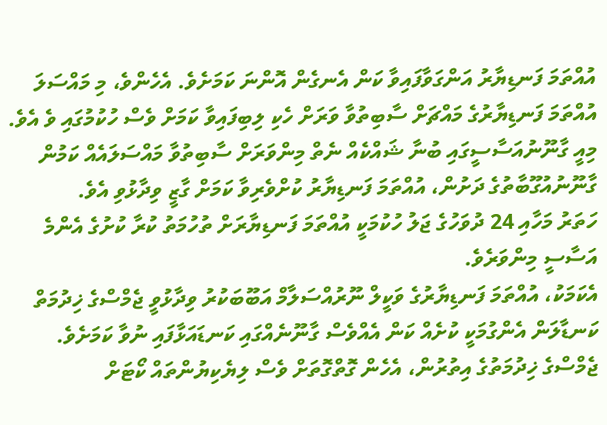އުއްތަމަ ފަނޑިޔާރު އަންގަވާފައިވާ ކަން އެނގެން އޮންނަ ކަމަށެވެ. އެހެންވެ، މި މައްސަލަ އުއްތަމަ ފަނޑިޔާރުގެ މައްޗަށް ސާބިތުވާ ވަރަށް ހެކި ލިބިފައިވާ ކަމަށް ވެސް ހުކުމުގައި ވެ އެވެ.
މިއީ ގާނޫނުއަސާސީގައި ބުނާ ޝައްކެއް ނެތް މިންވަރަށް ސާބިތުވާ މައްސަލައެއް ކަމުން ގާނޫނުއުގޫބާތުގެ ދަށުން، އުއްތަމަ ފަނޑިޔާރު ކުށްވެރިވާ ކަމަށް ގާޒީ ވިދާޅުވި އެވެ.
ހަތަރު މަހާއި 24 ދުވަހުގެ ޖަލު ހުކުމަކީ އުއްތަމަ ފަނޑިޔާރަށް ތުހުމަތު ކުރާ ކުށުގެ އެންމެ އަސާސީ މިންވަރެވެ.
އެކަމަކު، އުއްތަމަ ފަނޑިޔާރުގެ ވަކީލް ނޫރުއްސަލާމް އަބޫބަކުރު ވިދާޅުވީ ޖެމްސްގެ ޚިދުމަތް ކަނޑާލަން އެންގުމަކީ ކުށެއް ކަން އެއްވެސް ގާނޫނެއްގައި ކަނޑައަޅާފައި ނުވާ ކަމަށެވެ.
ޖެމްސްގެ ޚިދުމަތުގެ އިތުރުން، އެހެން ގޮތްގޮތަށް ވެސް ލިޔެކިޔުންތައް ކޯޓަށް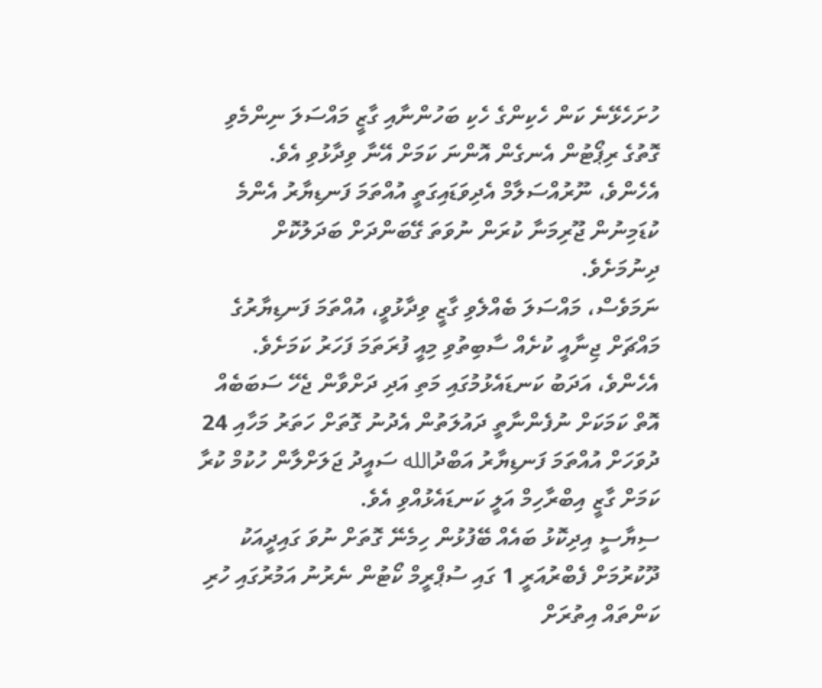ހުށަހެޅޭނެ ކަން ހެކިންގެ ހެކި ބަހުންނާއި ގާޒީ މައްސަލަ ނިންމެވި ގޮތުގެ ރިޕޯޓުން އެނގެން އޮންނަ ކަމަށް އޭނާ ވިދާޅުވި އެވެ.
އެހެންވެ، ނޫރުއްސަލާމް އެދިވަޑައިގަތީ އުއްތަމަ ފަނޑިޔާރު އެންމެ ކުޑަމިނުން ޖޫރިމަނާ ކުރަން ނުވަތަ ގޭބަންދަށް ބަދަލުކޮށް ދިނުމަށެވެ.
ނަމަވެސް، މައްސަލަ ބެއްލެވި ގާޒީ ވިދާޅުވީ، އުއްތަމަ ފަނޑިޔާރުގެ މައްޗަށް ޖިނާއީ ކުށެއް ސާބިތުވި މިއީ ފުރަތަމަ ފަހަރު ކަމަށެވެ. އެހެންވެ، އަދަބު ކަނޑައެޅުމުގައި މަތި އަދި ދަށްވާން ޖެހޭ ސަބަބެއް އޮތް ކަމަކަށް ނުފެންނާތީ ދައުލަތުން އެދުނު ގޮތަށް ހަތަރު މަހާއި 24 ދުވަހަށް އުއްތަމަ ފަނޑިޔާރު އަބްދުالله ސައީދު ޖަލަށްލާން ހުކުމް ކުރާ ކަމަށް ގާޒީ އިބްރާހިމް އަލީ ކަނޑައެޅުއްވި އެވެ.
ސިޔާސީ އިދިކޮޅު ބައެއް ބޭފުޅުން ހިމެނޭ ގޮތަށް ނުވަ ގައިދީއަކު ދޫކުރުމަށް ފެބްރުއަރީ 1 ގައި ސުޕްރީމް ކޯޓުން ނެރުނު އަމުރުގައި ހުރި ކަންތައް އިތުރަށް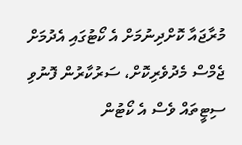މުރާޖައާ ކޮށްދިނުމަށް އެ ކޯޓުގައި އެދުމަށް ޖެމްސް މެދުވެރިކޮށް، ސަރުކާރުން ފޮނުވި ސިޓީތައް ވެސް އެ ކޯޓުން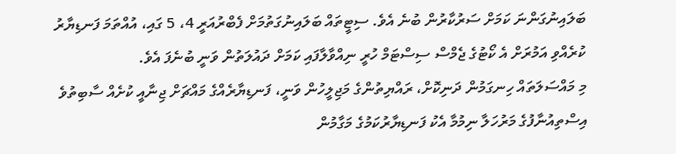ބަލައިނުގަންނަ ކަމަށް ސަރުކާރުން ބުނެ އެވެ. ސިޓީތައް ބަލައިނުގަތުމަށް ފެބްރުއަރީ 4، 5 ގައި، އުއްތަމަ ފަނޑިޔާރު ކުރެއްވި އަމުރަށް އެ ކޯޓުގެ ޖެމްސް ސިސްޓަމް ހުރީ ނިއްވާލާފައި ކަމަށް ދައުލަތުން ވަނީ ބުނެފަ އެވެ.
މި މައްސަލަތައް ހިނގަމުން ދަނިކޮށް، ރައްޔިތުންގެ މަޖިލީހުން ވަނީ، ފަނޑިޔާރެއްގެ މައްޗަށް ޖިނާއީ ކުށެއް ސާބިތުވެ އިސްތިއުނާފުގެ މަރުހަލާ ނިމުމާ އެކު ފަނޑިޔާރުކަމުގެ މަގާމުން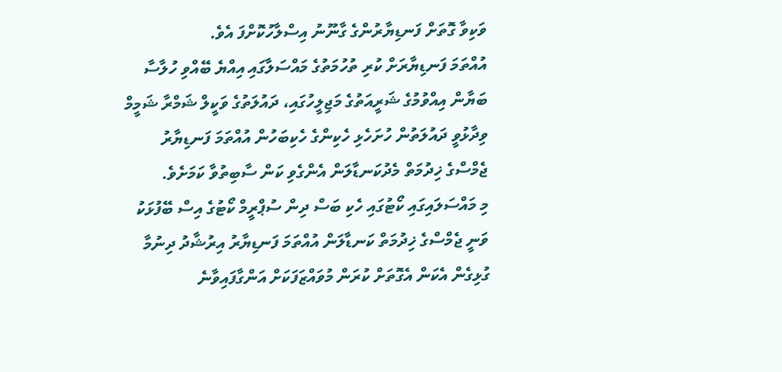ވަކިވާ ގޮތަށް ފަނޑިޔާރުންގެ ގާނޫނު އިސްލާހުކޮށްފަ އެވެ.
އުއްތަމަ ފަނޑިޔާރަށް ކުރި ތުހުމަތުގެ މައްސަލާގައި އިއްޔެ ބޭއްވި ހުލާސާ ބަޔާން އިއްވުމުގެ ޝަރީއަތުގެ މަޖިލީހުގައި، ދައުލަތުގެ ވަކީލް ޝަމްރާ ޝަމީމް ވިދާޅުވީ ދައުލަތުން ހުށަހެޅި ހެކިންގެ ހެކިބަހުން އުއްތަމަ ފަނޑިޔާރު ޖެމްސްގެ ޚިދުމަތް މެދުކަނޑާލަން އެންގެވި ކަން ސާބިތުވާ ކަމަށެވެ.
މި މައްސަލައިގައި ކޯޓުގައި ހެކި ބަސް ދިން ސުޕްރީމް ކޯޓުގެ އިސް ބޭފުޅަކު ވަނީ ޖެމްސްގެ ޚިދުމަތް ކަނޑާލަން އުއްތަމަ ފަނޑިޔާރު އިރުޝާދު ދިނުމާ ގުޅިގެން އެކަން އެގޮތަށް ކުރަން މުވައްޒަފަކަށް އަންގާފައިވާނެ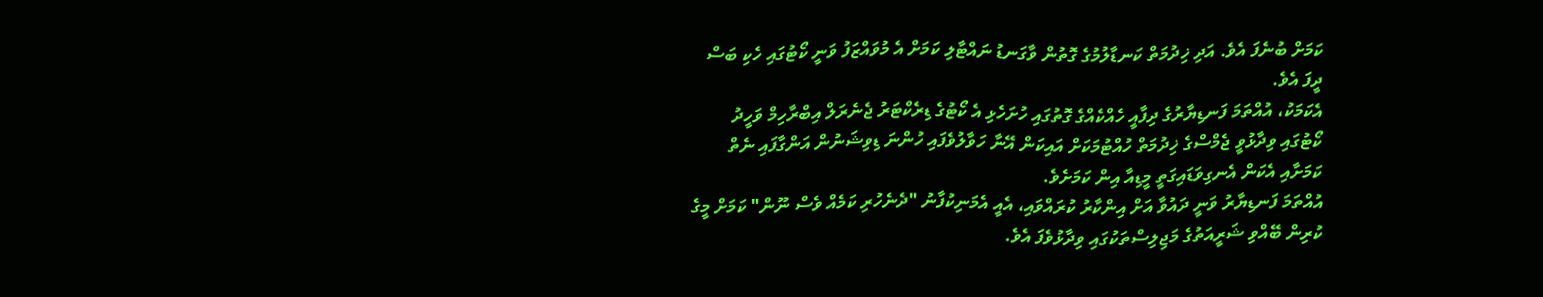ކަމަށް ބުނެފަ އެވެ. އަދި ޚިދުމަތް ކަނޑާލުމުގެ ގޮތުން ވާގަނޑު ނައްޓާލި ކަމަށް އެ މުވައްޒަފު ވަނީ ކޯޓުގައި ހެކި ބަސް ދީފަ އެވެ.
އެކަމަކު، އުއްތަމަ ފަނޑިޔާރުގެ ދިފާއީ ހެއްކެއްގެ ގޮތުގައި ހުށަހެޅި އެ ކޯޓުގެ ޑިރެކްޓަރު ޖެނެރަލް އިބްރާހިމް ވަހީދު ކޯޓުގައި ވިދާޅުވީ ޖެމްސްގެ ޚިދުމަތް ހުއްޓުމަކަށް އައިކަން އޭނާ ހަވާލުވެފައި ހުންނަ ޑިވިޝަނުން އަންގާފައި ނެތް ކަމަށާއި އެކަން އެނގިވަޑައިގަތީ މީޑިއާ އިން ކަމަށެވެ.
އުއްތަމަ ފަނޑިޔާރު ވަނީ ދައުވާ އަށް އިންކާރު ކުރައްވައި، އެއީ އެމަނިކުފާނު "ދެނެހުރި ކަމެއް ވެސް ނޫން" ކަމަށް މީގެ ކުރިން ބޭއްވި ޝަރީއަތުގެ މަޖިލިސްތަކުގައި ވިދާޅުވެފަ އެވެ.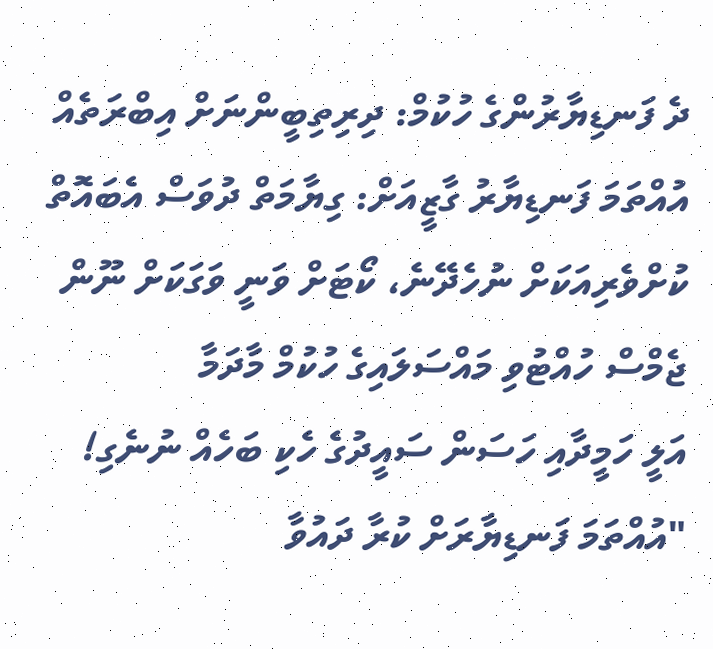ދެ ފަނޑިޔާރުންގެ ހުކުމް: ދިރިތިބީންނަށް އިބްރަތެއް
އުއްތަމަ ފަނޑިޔާރު ގާޒީއަށް: ގިޔާމަތް ދުވަސް އެބައޮތް
ކުށްވެރިއަކަށް ނުހެދޭނެ، ކޯޓަށް ވަނީ ވަގަކަށް ނޫން
ޖެމްސް ހުއްޓުވި މައްސަލައިގެ ހުކުމް މާދަމާ
އަލީ ހަމީދާއި ހަސަން ސައީދުގެ ހެކި ބަހެއް ނުނެގި!
"އުއްތަމަ ފަނޑިޔާރަށް ކުރާ ދައުވާ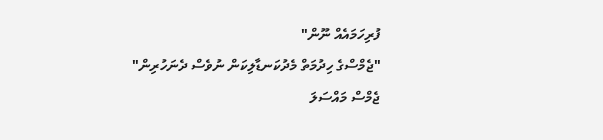ފުރިހަމައެއް ނޫން"
"ޖެމްސްގެ ހިދުމަތް މެދުކަނޑާލިކަން ނުވެސް ދެނަހުރިން"
ޖެމްސް މައްސަލަ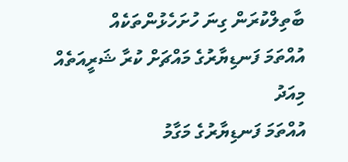ބާތިލްކުރަން ގިނަ ހުށަހެޅުންތަކެއް
އުއްތަމަ ފަނޑިޔާރުގެ މައްޗަށް ކުރާ ޝަރީއަތެއް މިއަދު
އުއްތަމަ ފަނޑިޔާރުގެ މަގާމު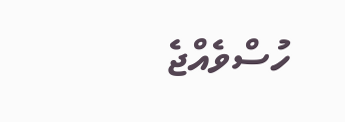ހުސްވެއްޖެ